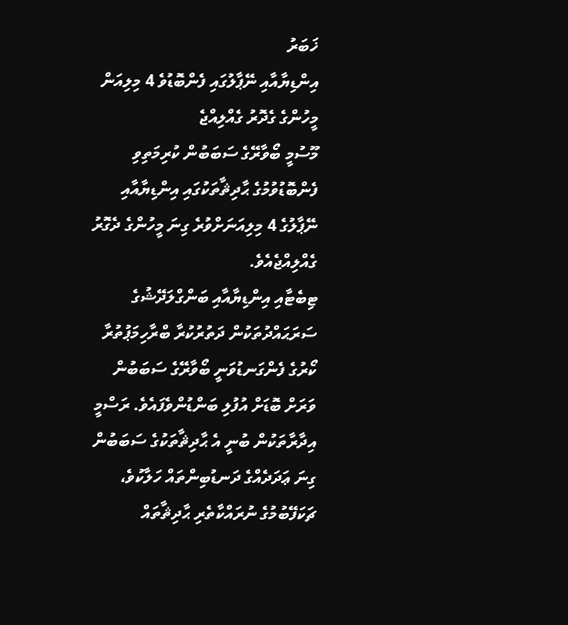ޚަބަރު
އިންޑިޔާއާއި ނޭޕާލުގައި ފެންބޮޑުވެ 4 މިލިއަން މީހުންގެ ގެދޮރު ގެއްލިއްޖެ
މޫސުމީ ބޯވާރޭގެ ސަބަބުން ކުރިމަތިވި ފެންބޮޑުވުމުގެ ޙާދިޘާތަކުގައި އިންޑިޔާއާއި ނޭޕާލުގެ 4 މިލިއަނަށްވުރެ ގިނަ މީހުންގެ ދެގޮރު ގެއްލިއްޖެއެވެ.
ޓިބެޓާއި އިންޑިޔާއާއި ބަންގްލަދޭޝުގެ ސަރަޙައްދުތަކުން ދަތުރުކުރާ ބްރާހިމަޕުތުރާ ކޯރުގެ ފެންގަނޑުވަނީ ބޯވާރޭގެ ސަބަބުން ވަރަށް ބޮޑަށް އުފުލި ބަންޑުންވެފައެވެ. ރަސްމީ އިދާރާތަކުން ބުނީ އެ ޙާދިޘާތަކުގެ ސަބަބުން ގިނަ ޢަދަދެއްގެ ދަނޑުބިންތައް ހަލާކުވެ، ޗަކަފޭބުމުގެ ނުރައްކާތެރި ޙާދިޘާތައް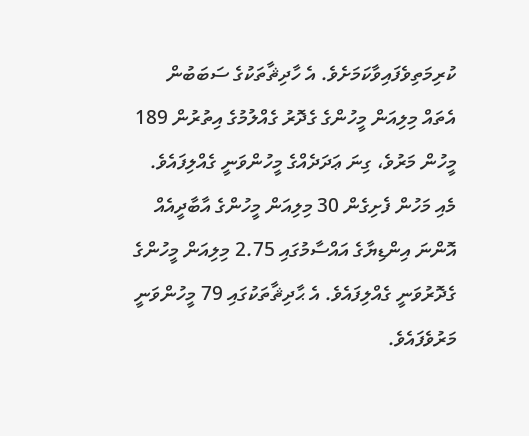ކުރިމަތިވެފައިވާކަމަށެވެ. އެ ހާދިޘާތަކުގެ ސަބަބުން އެތައް މިލިއަން މީހުންގެ ގެދޮރު ގެއްލުމުގެ އިތުރުން 189 މީހުން މަރުވެ، ގިނަ ޢަދަދެއްގެ މީހުންވަނީ ގެއްލިފައެވެ.
މެއި މަހުން ފެށިގެން 30 މިލިއަން މީހުންގެ އާބާދީއެއް އޮންނަ އިންޑިޔާގެ އައްސާމުގައި 2.75 މިލިއަން މީހުންގެ ގެދޮރުވަނީ ގެއްލިފައެވެ. އެ ޙާދިޘާތަކުގައި 79 މީހުންވަނީ މަރުވެފައެވެ.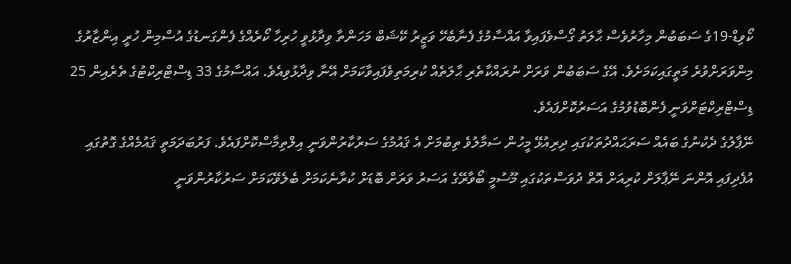ކޯވިޑް-19ގެ ސަބަބުން މިހާރުވެސް ޙާލަތު ގޯސްވެފައިވާ އައްސާމުގެ ފެނާބެހޭ ވަޒީރު ކޭޝަބް މަހަންތާ ވިދާޅުވީ ހުރިހާ ކޯރެއްގެ ފެންގަނޑުގެ އުސްމިން ހުރީ އިންޒާރުގެ މިންވަރަށްވުރެ މަތީގައިކަމަށެވެ. އޭގެ ސަބަބުން ވަރަށް ނުރައްކާތެރި ޙާލަތެއް ކުރިމަތިވެފައިވާކަމަށް އޭނާ ވިދާޅުވިއެވެ. އައްސާމުގެ 33 ޑިސްޓްރިކްޓުގެ ތެރެއިން 25 ޑިސްޓްރިކްޓަށްވަނީ ފެންބޮޑުވުމުގެ އަސަރުކޮށްފައެވެ.
ނޭޕާލުގެ ދެކުނުގެ ބައެއް ސަރަޙައްދުތަކުގައި ދިރިއުޅޭ މީހުން ސަމާލުވެ ތިބުމަށް އެ ޤައުމުގެ ސަރުކާރުންވަނީ އިލްތިމާސްކޮށްފައެވެ. ފަރުބަދަމަތީ ޤައުމެއްގެ ގޮތުގައި އުފެދިފައި އޮންނަ ނޭޕާލަށް ކުރިއަށް އޮތް ދުވަސްތަކުގައި މޫސުމީ ބޯވާރޭގެ އަސަރު ވަރަށް ބޮޑަށް ކުރާނެކަމަށް ބެލެވޭކަމަށް ސަރުކާރުންވަނީ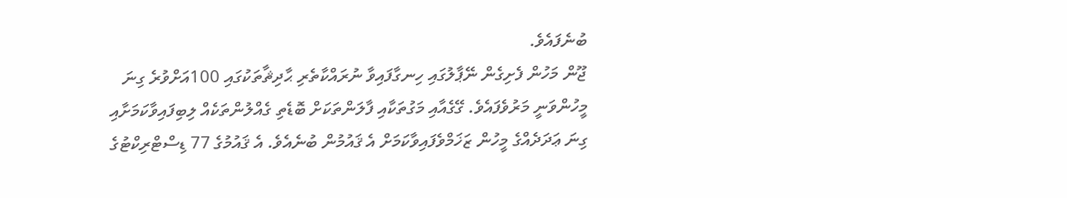ބުނެފައެވެ.
ޖޫން މަހުން ފެށިގެން ނޭޕާލުގައި ހިނގާފައިވާ ނުރައްކާތެރި ޙާދިޘާތަކުގައި 100އަށްވުރެ ގިނަ މީހުންވަނީ މަރުވެފައެވެ. ގޭގެއާއި މަގުތަކާއި ފާލަންތަކަށް ބޮޑެތި ގެއްލުންތަކެއް ލިބިފައިވާކަމަށާއި ގިނަ ޢަދަދެއްގެ މީހުން ޒަޚަމްވެފައިވާކަމަށް އެ ޤައުމުން ބުނެއެވެ. އެ ޤައުމުގެ 77 ޑިސްޓްރިކްޓުގެ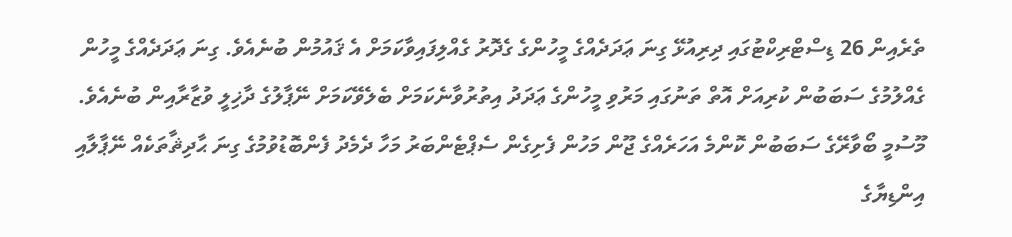ތެރެއިން 26 ޑިސްޓްރިކްޓުގައި ދިރިއުޅޭ ގިނަ ޢަދަދެއްގެ މީހުންގެ ގެދޮރު ގެއްލިފައިވާކަމަށް އެ ޤައުމުން ބުނެއެވެ. ގިނަ ޢަދަދެއްގެ މީހުން ގެއްލުމުގެ ސަބަބުން ކުރިއަށް އޮތް ތަނުގައި މަރުވި މީހުންގެ ޢަދަދު އިތުރުވާނެކަމަށް ބެލެވޭކަމަށް ނޭޕާލުގެ ދާޚިލީ ވުޒާރާއިން ބުނެއެވެ.
މޫސުމީ ބޯވާރޭގެ ސަބަބުން ކޮންމެ އަހަރެއްގެ ޖޫން މަހުން ފެށިގެން ސެޕްޓެންބަރު މަހާ ދެމެދު ފެންބޮޑުވުމުގެ ގިނަ ޙާދިޘާތަކެއް ނޭޕާލާއި އިންޑިޔާގެ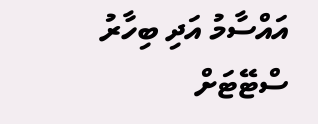އައްސާމު އަދި ބިހާރު ސްޓޭޓަށް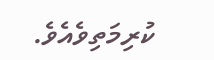ކުރިމަތިވެއެވެ.